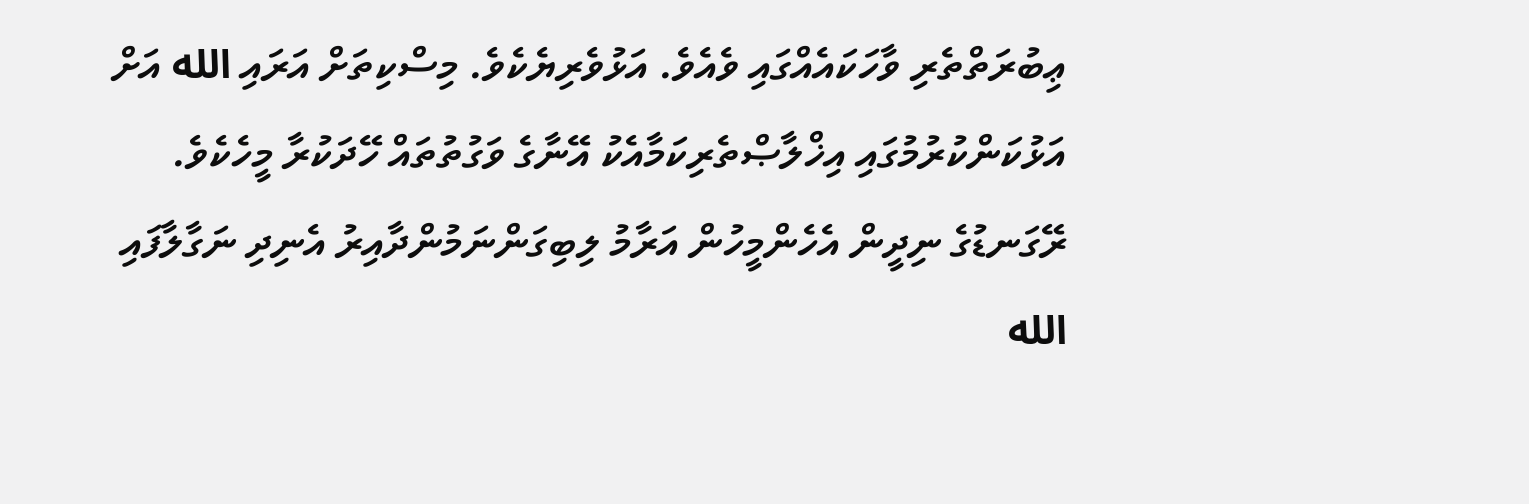ޢިބުރަތްތެރި ވާހަކައެއްގައި ވެއެވެ. އަޅުވެރިޔެކެވެ. މިސްކިތަށް އަރައި الله އަށް އަޅުކަންކުރުމުގައި އިޚްލާޞްތެރިކަމާއެކު އޭނާގެ ވަގުތުތައް ހޭދަކުރާ މީހެކެވެ. ރޭގަނޑުގެ ނިދީން އެހެންމީހުން އަރާމު ލިބިގަންނަމުންދާއިރު އެނިދި ނަގާލާފައި الله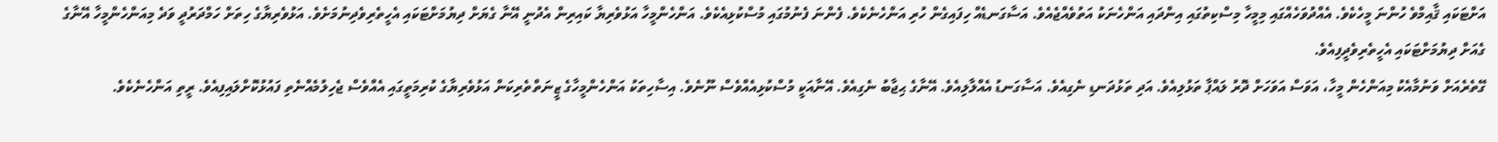އަށްޓަކައި ޤާއިމްވެ ހުންނަ މީހެކެވެ. އެއްދުވަހެއްގައި މިމީހާ މިސްކިތުގައި އިންދައި އަންހެނަކު އަތުވެއްޖެއެވެ. އަސާގަނޑެއް ހިފައިގެން ހުރި އަންހެނެކެވެ. ފެންނަ ފެނުމުގައި މުސްކުޅިއެކެވެ. އަންހެންމީހާ އަޅުވެރިޔާ ކައިރިން އެދުނީ އޭނާ ގެޔަށް ދިޔުމަށްޓަކައި އެހީތެރިވެދިނުމަށެވެ. އަޅުވެރިޔާގެ ހިތަށް ހަމްދަރުދީ ވަދެ މިއަންހެންމީހާ އޭނާގެ ގެއަށް ދިޔުމަށްޓަކައި އެހީތެރިވެދީފިއެވެ.
ގޭތެރެއަށް ވަނުމާއެކު މިއަންހެން މީހާ، އަވަސް އަވަހަށް ދޮރު ލައްޕާ ތަޅުލިއެވެ. އަދި ތަޅުދަނޑި ނެގިއެވެ. އަސާގަނޑު އެއްލާލިއެވެ. އޭނާގެ ޙިޖާބު ނެގިއެވެ. އޭނާއަކީ މުސްކުޅިއެއްވެސް ނޫނެވެ. އިސާހިތަކު އަންހެންމީހާގެ ޒީނަތްތެރިކަން އަޅުވެރިޔާގެ ކުރިމަތީގައި އެއްވެސް ޖެހިލުމެއްނެތި ފައުޅުކޮށްލައިފިއެވެ. ރީތި އަންހެނެކެވެ.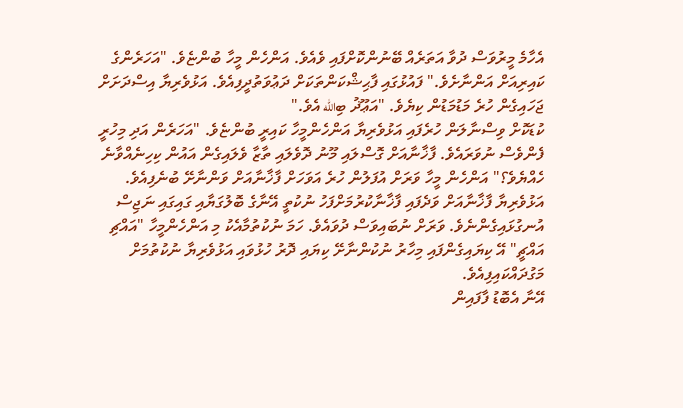އެހާމެ މީރުވަސް ދުވާ އަތަރެއް ބޭނުންކޮށްފައި ވެއެވެ. އަންހެން މީހާ ބުންޏެވެ. "އަހަރެންގެ ކައިރިއަށް އަންނާށެވެ." ފައުޅުގައި ފާޙިޝްކަންތަކަށް ދަޢުވަތުދީފިއެވެ. އަޅުވެރިޔާ އިސްދަށަށް ޖަހައިގެން ހުރެ މަޑުމަޑުން ކިޔެވެ. "އަޢޫޛު ބިالله އެވެ."
ކުޑަކޮށް ވިސްނާލަން ހުރެފައި އަޅުވެރިޔާ އަންހެންމީހާ ކައިރީ ބުންޏެވެ. "އަހަރެން އަދި މިހުރީ ފެންވެސް ނުވަރައެވެ. ފާޚާނާއަށް ގޮސްލައި މޫނު ދޮވެލައި ތާޒާ ވެލައިގެން އައުން ކިހިނެއްވާނެ ހެއްޔެވެ؟" އަންހެން މީހާ ވަރަށް އުފަލުން ހުރެ އަވަހަށް ފާޚާނާއަށް ވަންނާށޭ ބުނެފިއެވެ.
އަޅުވެރިޔާ ފާޚާނާއަށް ވަދެފައި ފާޚާނާކުރުމަށްފަހު ނުކުތީ އޭނާގެ ބޮލުގަޔާއި ގައިގައި ނަޖިސް އުނގުޅައިގެންނެވެ. ވަރަށް ނުބައިވަސް ދުވައެވެ. ހަމަ ނުކުތުމާއެކު މި އަންހެންމީހާ "އައްޗި އައްޗީ" އޭ ކިޔައިގެންފައި މިހާރު ނުކުންނާށޭ ކިޔައި ދޮރު ހުޅުވައި އަޅުވެރިޔާ ނުކުތުމަށް މަގުދައްކައިފިއެވެ.
އޭނާ އެބޮޑު ފާފައިން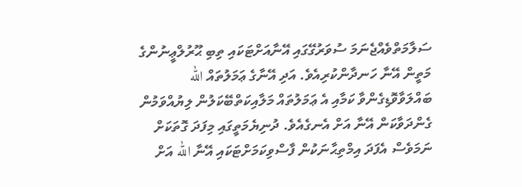ސަލާމަތްވެއްޖެނަމަ ސުވަރުގޭގައި އޭނާއަށްޓަކައި ތިބި ޙޫރުލްޢީނުންގެ މަތީން އޭނާ ހަނދާންކުރިއެވެ. އަދި އޭނާގެ ޢަމަލުތައް الله ބައްލަވާވޮޑިގެންވާ ކަމާއި އެ ޢަމަލުތައް މަލާއިކަތްބޭކަލުން ލިޔުއްވަމުން ގެންދަވާކަން އޭނާ އަށް އެނގެއެވެ. ދުނިޔެމަތީގައި މިފަދަ ގޮތަކަށް ނަމަވެސް އެފަދަ އިމްތިޙާނަކުން ފާސްވިކަމަށްޓަކައި އޭނާ الله އަށް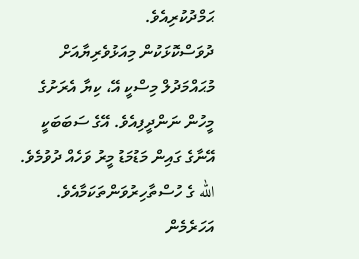ޙަމްދުކުރިއެވެ.
ދުވަސްކޮޅަކުން މިއަޅުވެރިޔާއަށް މުޙައްމަދުލް މިސްކީ އޭ، ކިޔާ އެރަށުގެ މީހުން ނަންދީފިއެވެ. އޭގެ ސަބަބަކީ އޭނާގެ ގައިން މަޑުމަޑު މީރު ވަހެއް ދުވުމެވެ. الله ގެ ހުސްތާހިރުވަންތަކަމާއެވެ.
އަހަރެމެން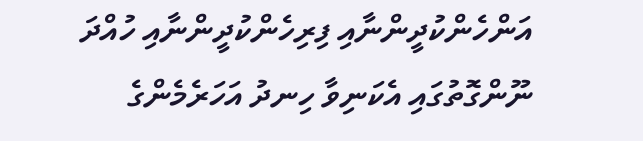އަންހެންކުދީންނާއި ފިރިހެންކުދީންނާއި ހުއްދަ ނޫންގޮތުގައި އެކަނިވާ ހިނދު އަހަރެމެންގެ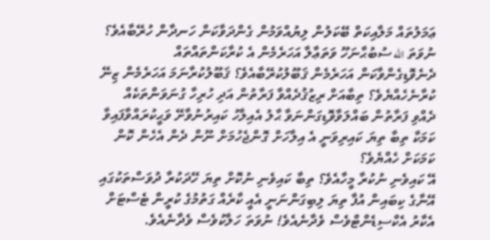ޢަމަލުތައް މަލާއިކަތް ބޭކަލުން ލިޔުއްވަމުން ގެންދަވާކަން ހަނދާން ހުރޭބާއެވެ؟ ނުވަތަ الله ސުބުޙާނަހޫ ވަތަޢާލާ އަހަރެމެން އެ ކުރާކަންތައްތައް ދެނެވޮޑިގެންވާކަން އަހަރެމެން ޤަބޫލުކުރޭބާއެވެ؟ ޤަބޫލުކުރާނަމަ އަހަރެމެން ޒިނޭ ކުރާނެހެއްޔެވެ؟ ތިބާއަށް ރިޒުޤުދެއްވާ ފަރާތުން އަދި ހުރިހާ ގުނަވަންތަކެއް ދެއްވި ފަރާތުން ބައްލަވާވޮޑިގަންނަވާ ޙާލު އެއިލާހު ކައިރުނުވާށޭ ވަޙީކުރައްވާފައިވާ ކަމަކާ ތިބާ ތިޔަ ކައިރިވަނީ އެ އިލާހަށް ގޮންޖެހުމަށް ނޫން ދެން އެހެން ކޮން ކަމަކަށް ހެއްޔެވެ؟
އޭ ކައިވެނި ނުކުރާ މީހާއެވެ؟ ތިބާ ކައިވެނި ނުކޮށް ތިޔަ ހޭދަކުރާ ދުވަސްތަކުގައި އޭނާގެ ކިބައިން އުފާ ތިޔަ ލިބިގަންނަނީ އެއީ ކާރެއް ގަތުމުގެ ކުރީން ޓެސްޓަށް އެކާރު އެކްސިޑެންޓްވެސް ވެދާނެއެވެ! ނުވަތަ ހަލާކުވެސް ވެދާނެއެވެ.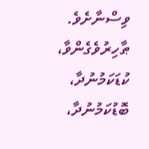ވިސްނާށެވެ.
ޠާހިރުވެގެންވާ، ކުޑަކަމުނުދާ، ބޮޑުކަމުނުދާ،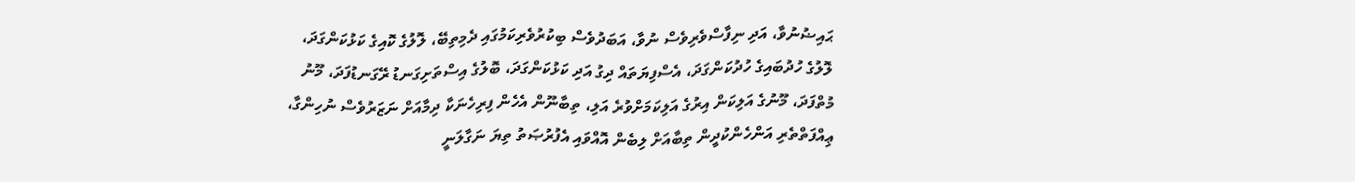ޙައިޟުނުވާ، އަދި ނިފާސްވެރިވެސް ނުވާ، އަބަދުވެސް ބިކުރުވެރިކަމުގައި ދެމިތިބޭ، ލޮލުގެ ކޮއިގެ ކަޅުކަންގަދަ، ލޮލުގެ ހުދުބައިގެ ހުދުކަންގަދަ، އެސްފިޔަތައް ދިގު އަދި ކަޅުކަންގަދަ، ބޮލުގެ އިސްތަށިގަނޑު ރޭގަނޑުފަދަ، މޫނު މުތްފަދަ، މޫނުގެ އަލިކަން އިރުގެ އަލިކަމަށްވުރެ އަލި، ތިބާނޫން އެހެން ފިރިހެނަކާ ދިމާއަށް ނަޒަރުވެސް ނުހިންގާ، ޢިއްފަތްތެރި އަންހެންކުދީން ތިބާއަށް ލިބެން އޮއްވައި އެފުރުޞަތު ތިޔަ ނަގާލަނީ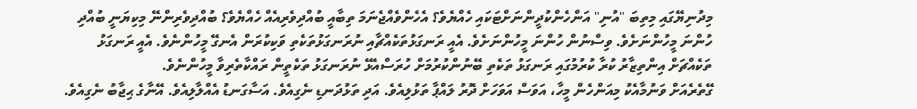މިދުނިޔޭގައި މިތިބަ "އުނި" އަންހެންކުދީންނަށްޓަކައި ހެއްޔެވެ؟ އެހެންވެއްޖެނަމަ ތިބާއީ ބުއްދިވެރިއެއް ހެއްޔެވެ؟ ބުއްދިވެރިންނޭ މިކިޔަނީ ބުއްދި ހުންނަ މީހުންނަށެވެ. ވިސްނުން ހުންނަ މީހުންނަށެވެ. އެއީ ރަނގަޅުތަކެއްޗާއި ނުރަނގަޅުތަކެތި ވަކިކުރަން އެނގޭ މީހުންނެވެ. އެއީ ރަނގަޅު ތަކެއްޗަށް އިންތިޒާރު ކުރާ ކުރުމުގައި ރަނގަޅު ތަކެތި ބޭނުންކުރުމަށް ހުރަސްއެޅޭ ނުރަނގަޅު ތަކެތީން ރައްކާތެރިވާ މީހުންނެވެ.
ގޭތެރެއަށް ވަނުމާއެކު މިއަންހެން މީހާ، އަވަސް އަވަހަށް ދޮރު ލައްޕާ ތަޅުލިއެވެ. އަދި ތަޅުދަނޑި ނެގިއެވެ. އަސާގަނޑު އެއްލާލިއެވެ. އޭނާގެ ޙިޖާބު ނެގިއެވެ.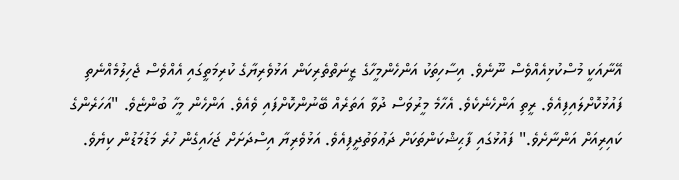އޭނާއަކީ މުސްކުޅިއެއްވެސް ނޫނެވެ. އިސާހިތަކު އަންހެންމީހާގެ ޒީނަތްތެރިކަން އަޅުވެރިޔާގެ ކުރިމަތީގައި އެއްވެސް ޖެހިލުމެއްނެތި ފައުޅުކޮށްލައިފިއެވެ. ރީތި އަންހެނެކެވެ. އެހާމެ މީރުވަސް ދުވާ އަތަރެއް ބޭނުންކޮށްފައި ވެއެވެ. އަންހެން މީހާ ބުންޏެވެ. "އަހަރެންގެ ކައިރިއަށް އަންނާށެވެ." ފައުޅުގައި ފާޙިޝްކަންތަކަށް ދަޢުވަތުދީފިއެވެ. އަޅުވެރިޔާ އިސްދަށަށް ޖަހައިގެން ހުރެ މަޑުމަޑުން ކިޔެވެ.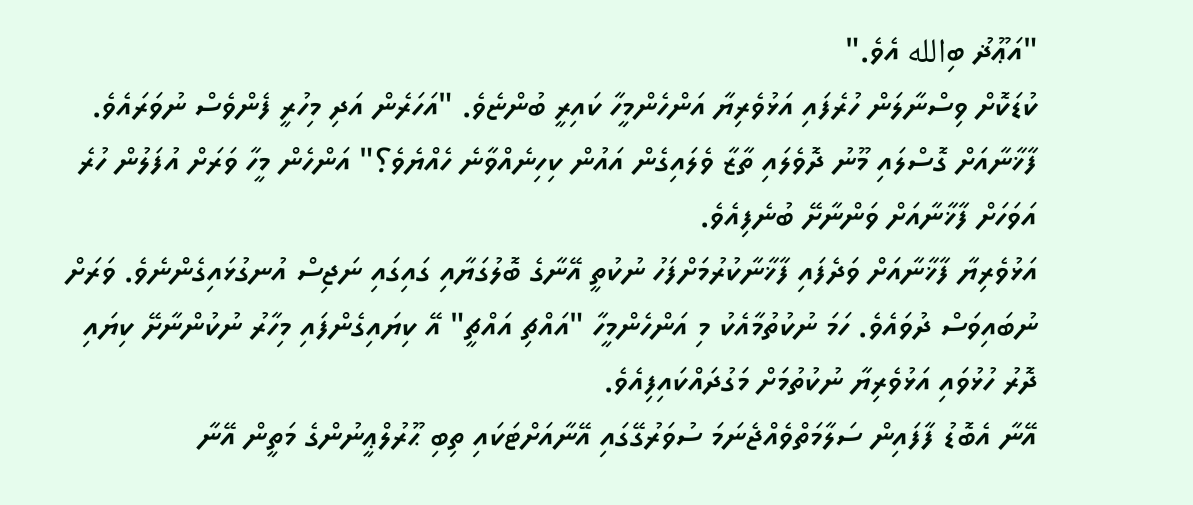"އަޢޫޛު ބިالله އެވެ."
ކުޑަކޮށް ވިސްނާލަން ހުރެފައި އަޅުވެރިޔާ އަންހެންމީހާ ކައިރީ ބުންޏެވެ. "އަހަރެން އަދި މިހުރީ ފެންވެސް ނުވަރައެވެ. ފާޚާނާއަށް ގޮސްލައި މޫނު ދޮވެލައި ތާޒާ ވެލައިގެން އައުން ކިހިނެއްވާނެ ހެއްޔެވެ؟" އަންހެން މީހާ ވަރަށް އުފަލުން ހުރެ އަވަހަށް ފާޚާނާއަށް ވަންނާށޭ ބުނެފިއެވެ.
އަޅުވެރިޔާ ފާޚާނާއަށް ވަދެފައި ފާޚާނާކުރުމަށްފަހު ނުކުތީ އޭނާގެ ބޮލުގަޔާއި ގައިގައި ނަޖިސް އުނގުޅައިގެންނެވެ. ވަރަށް ނުބައިވަސް ދުވައެވެ. ހަމަ ނުކުތުމާއެކު މި އަންހެންމީހާ "އައްޗި އައްޗީ" އޭ ކިޔައިގެންފައި މިހާރު ނުކުންނާށޭ ކިޔައި ދޮރު ހުޅުވައި އަޅުވެރިޔާ ނުކުތުމަށް މަގުދައްކައިފިއެވެ.
އޭނާ އެބޮޑު ފާފައިން ސަލާމަތްވެއްޖެނަމަ ސުވަރުގޭގައި އޭނާއަށްޓަކައި ތިބި ޙޫރުލްޢީނުންގެ މަތީން އޭނާ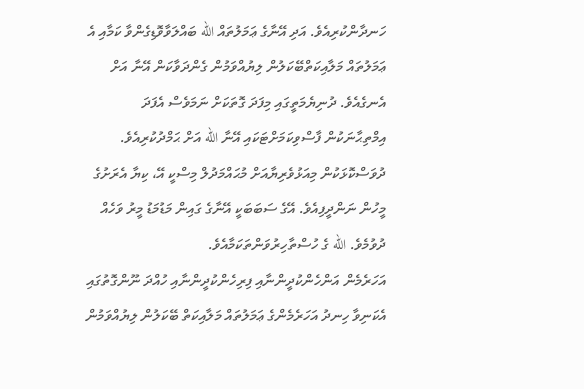ހަނދާންކުރިއެވެ. އަދި އޭނާގެ ޢަމަލުތައް الله ބައްލަވާވޮޑިގެންވާ ކަމާއި އެ ޢަމަލުތައް މަލާއިކަތްބޭކަލުން ލިޔުއްވަމުން ގެންދަވާކަން އޭނާ އަށް އެނގެއެވެ. ދުނިޔެމަތީގައި މިފަދަ ގޮތަކަށް ނަމަވެސް އެފަދަ އިމްތިޙާނަކުން ފާސްވިކަމަށްޓަކައި އޭނާ الله އަށް ޙަމްދުކުރިއެވެ.
ދުވަސްކޮޅަކުން މިއަޅުވެރިޔާއަށް މުޙައްމަދުލް މިސްކީ އޭ، ކިޔާ އެރަށުގެ މީހުން ނަންދީފިއެވެ. އޭގެ ސަބަބަކީ އޭނާގެ ގައިން މަޑުމަޑު މީރު ވަހެއް ދުވުމެވެ. الله ގެ ހުސްތާހިރުވަންތަކަމާއެވެ.
އަހަރެމެން އަންހެންކުދީންނާއި ފިރިހެންކުދީންނާއި ހުއްދަ ނޫންގޮތުގައި އެކަނިވާ ހިނދު އަހަރެމެންގެ ޢަމަލުތައް މަލާއިކަތް ބޭކަލުން ލިޔުއްވަމުން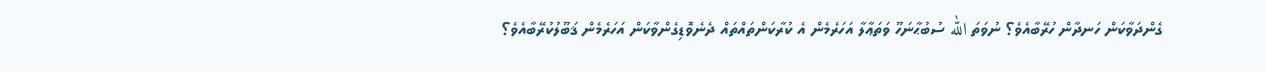ގެންދަވާކަން ހަނދާން ހުރޭބާއެވެ؟ ނުވަތަ الله ސުބުޙާނަހޫ ވަތަޢާލާ އަހަރެމެން އެ ކުރާކަންތައްތައް ދެނެވޮޑިގެންވާކަން އަހަރެމެން ޤަބޫލުކުރޭބާއެވެ؟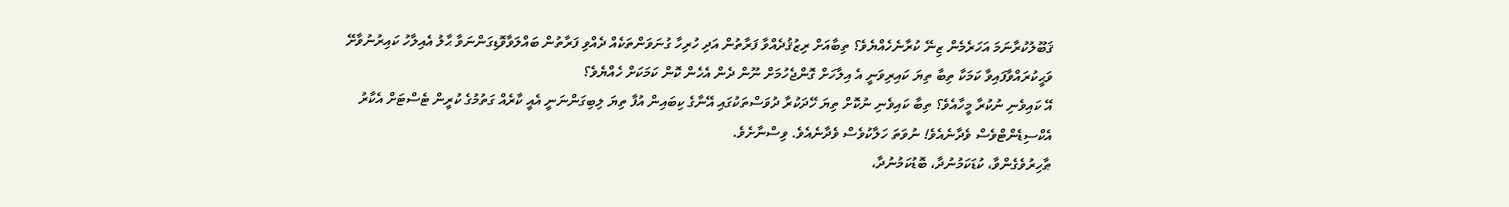ޤަބޫލުކުރާނަމަ އަހަރެމެން ޒިނޭ ކުރާނެހެއްޔެވެ؟ ތިބާއަށް ރިޒުޤުދެއްވާ ފަރާތުން އަދި ހުރިހާ ގުނަވަންތަކެއް ދެއްވި ފަރާތުން ބައްލަވާވޮޑިގަންނަވާ ޙާލު އެއިލާހު ކައިރުނުވާށޭ ވަޙީކުރައްވާފައިވާ ކަމަކާ ތިބާ ތިޔަ ކައިރިވަނީ އެ އިލާހަށް ގޮންޖެހުމަށް ނޫން ދެން އެހެން ކޮން ކަމަކަށް ހެއްޔެވެ؟
އޭ ކައިވެނި ނުކުރާ މީހާއެވެ؟ ތިބާ ކައިވެނި ނުކޮށް ތިޔަ ހޭދަކުރާ ދުވަސްތަކުގައި އޭނާގެ ކިބައިން އުފާ ތިޔަ ލިބިގަންނަނީ އެއީ ކާރެއް ގަތުމުގެ ކުރީން ޓެސްޓަށް އެކާރު އެކްސިޑެންޓްވެސް ވެދާނެއެވެ! ނުވަތަ ހަލާކުވެސް ވެދާނެއެވެ. ވިސްނާށެވެ.
ޠާހިރުވެގެންވާ، ކުޑަކަމުނުދާ، ބޮޑުކަމުނުދާ،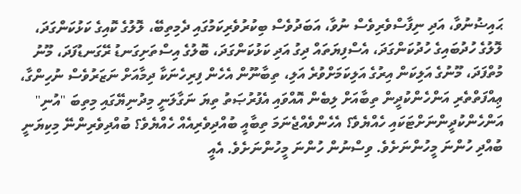ޙައިޟުނުވާ، އަދި ނިފާސްވެރިވެސް ނުވާ، އަބަދުވެސް ބިކުރުވެރިކަމުގައި ދެމިތިބޭ، ލޮލުގެ ކޮއިގެ ކަޅުކަންގަދަ، ލޮލުގެ ހުދުބައިގެ ހުދުކަންގަދަ، އެސްފިޔަތައް ދިގު އަދި ކަޅުކަންގަދަ، ބޮލުގެ އިސްތަށިގަނޑު ރޭގަނޑުފަދަ، މޫނު މުތްފަދަ، މޫނުގެ އަލިކަން އިރުގެ އަލިކަމަށްވުރެ އަލި، ތިބާނޫން އެހެން ފިރިހެނަކާ ދިމާއަށް ނަޒަރުވެސް ނުހިންގާ، ޢިއްފަތްތެރި އަންހެންކުދީން ތިބާއަށް ލިބެން އޮއްވައި އެފުރުޞަތު ތިޔަ ނަގާލަނީ މިދުނިޔޭގައި މިތިބަ "އުނި" އަންހެންކުދީންނަށްޓަކައި ހެއްޔެވެ؟ އެހެންވެއްޖެނަމަ ތިބާއީ ބުއްދިވެރިއެއް ހެއްޔެވެ؟ ބުއްދިވެރިންނޭ މިކިޔަނީ ބުއްދި ހުންނަ މީހުންނަށެވެ. ވިސްނުން ހުންނަ މީހުންނަށެވެ. އެއީ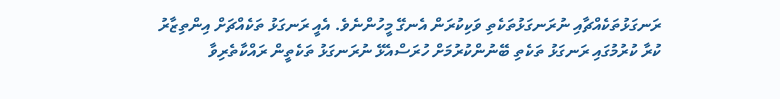ރަނގަޅުތަކެއްޗާއި ނުރަނގަޅުތަކެތި ވަކިކުރަން އެނގޭ މީހުންނެވެ. އެއީ ރަނގަޅު ތަކެއްޗަށް އިންތިޒާރު ކުރާ ކުރުމުގައި ރަނގަޅު ތަކެތި ބޭނުންކުރުމަށް ހުރަސްއެޅޭ ނުރަނގަޅު ތަކެތީން ރައްކާތެރިވާ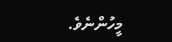މީހުންނެވެ.